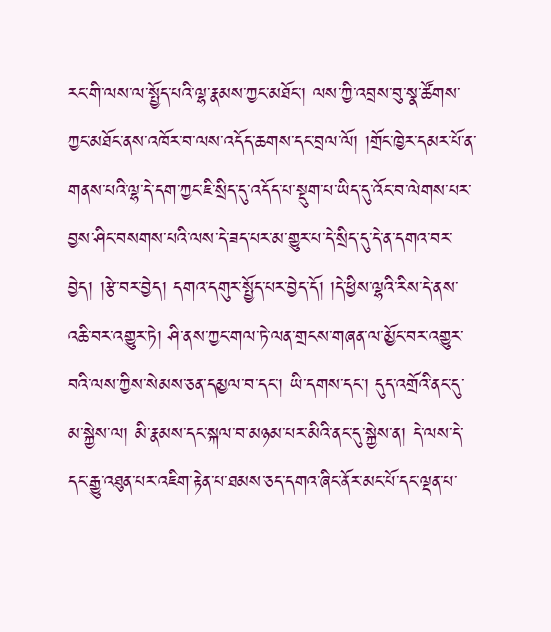རང་གི་ལས་ལ་སྤྱོད་པའི་ལྷ་རྣམས་ཀྱང་མཐོང་། ལས་ཀྱི་འབྲས་བུ་སྣ་ཚོགས་ཀྱང་མཐོང་ནས་འཁོར་བ་ལས་འདོད་ཆགས་དང་བྲལ་ལོ། །གྲོང་ཁྱེར་དམར་པོ་ན་གནས་པའི་ལྷ་དེ་དག་ཀྱང་ཇི་སྲིད་དུ་འདོད་པ་སྡུག་པ་ཡིད་དུ་འོང་བ་ལེགས་པར་བྱས་ཤིང་བསགས་པའི་ལས་དེ་ཟད་པར་མ་གྱུར་པ་དེ་སྲིད་དུ་དེ་ན་དགའ་བར་བྱེད། །རྩེ་བར་བྱེད། དགའ་དགུར་སྤྱོད་པར་བྱེད་དོ། །དེ་ཕྱིས་ལྷའི་རིས་དེ་ནས་འཆི་བར་འགྱུར་ཏེ། ཤི་ནས་ཀྱང་གལ་ཏེ་ལན་གྲངས་གཞན་ལ་མྱོང་བར་འགྱུར་བའི་ལས་ཀྱིས་སེམས་ཅན་དམྱལ་བ་དང་། ཡི་དགས་དང་། དུད་འགྲོའི་ནང་དུ་མ་སྐྱེས་ལ། མི་རྣམས་དང་སྐལ་བ་མཉམ་པར་མིའི་ནང་དུ་སྐྱེས་ན། དེ་ལས་དེ་དང་རྒྱུ་འཐུན་པར་འཇིག་རྟེན་པ་ཐམས་ཅད་དགའ་ཞིང་ནོར་མང་པོ་དང་ལྡན་པ་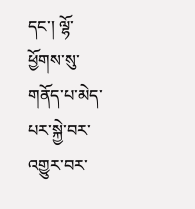དང་། ལྷོ་ཕྱོགས་སུ་གནོད་པ་མེད་པར་སྐྱེ་བར་འགྱུར་བར་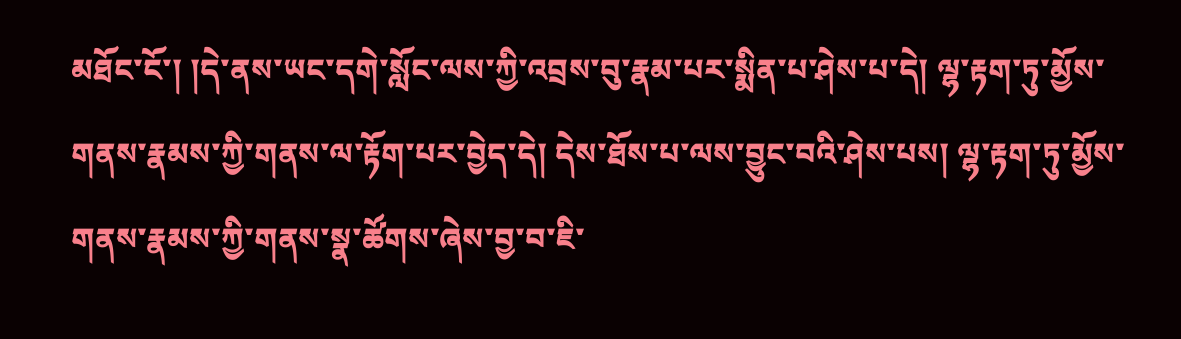མཐོང་ངོ་། །དེ་ནས་ཡང་དགེ་སློང་ལས་ཀྱི་འབྲས་བུ་རྣམ་པར་སྨིན་པ་ཤེས་པ་དེ། ལྷ་རྟག་ཏུ་མྱོས་གནས་རྣམས་ཀྱི་གནས་ལ་རྟོག་པར་བྱེད་དེ། དེས་ཐོས་པ་ལས་བྱུང་བའི་ཤེས་པས། ལྷ་རྟག་ཏུ་མྱོས་གནས་རྣམས་ཀྱི་གནས་སྣ་ཚོགས་ཞེས་བྱ་བ་ཇི་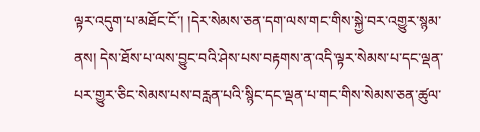ལྟར་འདུག་པ་མཐོང་ངོ་། །དེར་སེམས་ཅན་དག་ལས་གང་གིས་སྐྱེ་བར་འགྱུར་སྙམ་ནས། དེས་ཐོས་པ་ལས་བྱུང་བའི་ཤེས་པས་བརྟགས་ན་འདི་ལྟར་སེམས་པ་དང་ལྡན་པར་གྱུར་ཅིང་སེམས་པས་བརླན་པའི་སྙིང་དང་ལྡན་པ་གང་གིས་སེམས་ཅན་ཚུལ་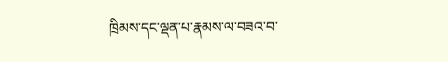ཁྲིམས་དང་ལྡན་པ་རྣམས་ལ་བཟའ་བ་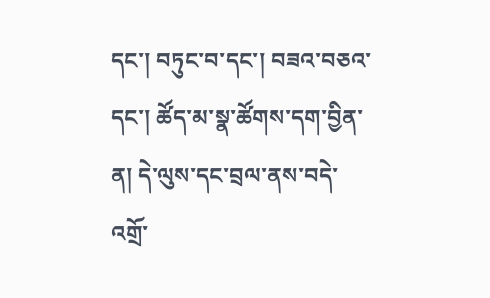དང་། བཏུང་བ་དང་། བཟའ་བཅའ་དང་། ཚོད་མ་སྣ་ཚོགས་དག་བྱིན་ན། དེ་ལུས་དང་བྲལ་ནས་བདེ་འགྲོ་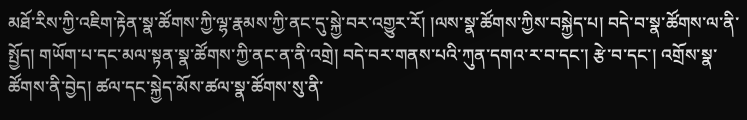མཐོ་རིས་ཀྱི་འཇིག་རྟེན་སྣ་ཚོགས་ཀྱི་ལྷ་རྣམས་ཀྱི་ནང་དུ་སྐྱེ་བར་འགྱུར་རོ། །ལས་སྣ་ཚོགས་ཀྱིས་བསྐྱེད་པ། བདེ་བ་སྣ་ཚོགས་ལ་ནི་སྤྱོད། གཡོག་པ་དང་མལ་སྟན་སྣ་ཚོགས་ཀྱི་ནང་ན་ནི་འགྲེ། བདེ་བར་གནས་པའི་ཀུན་དགའ་ར་བ་དང་། རྩེ་བ་དང་། འགྲོས་སྣ་ཚོགས་ནི་བྱེད། ཚལ་དང་སྐྱེད་མོས་ཚལ་སྣ་ཚོགས་སུ་ནི་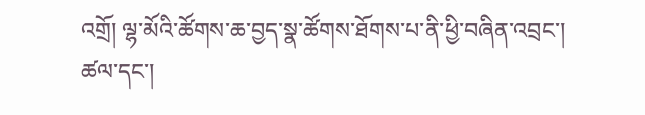འགྲོ། ལྷ་མོའི་ཚོགས་ཆ་བྱད་སྣ་ཚོགས་ཐོགས་པ་ནི་ཕྱི་བཞིན་འབྲང་། ཚལ་དང་།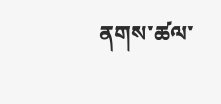ནགས་ཚལ་